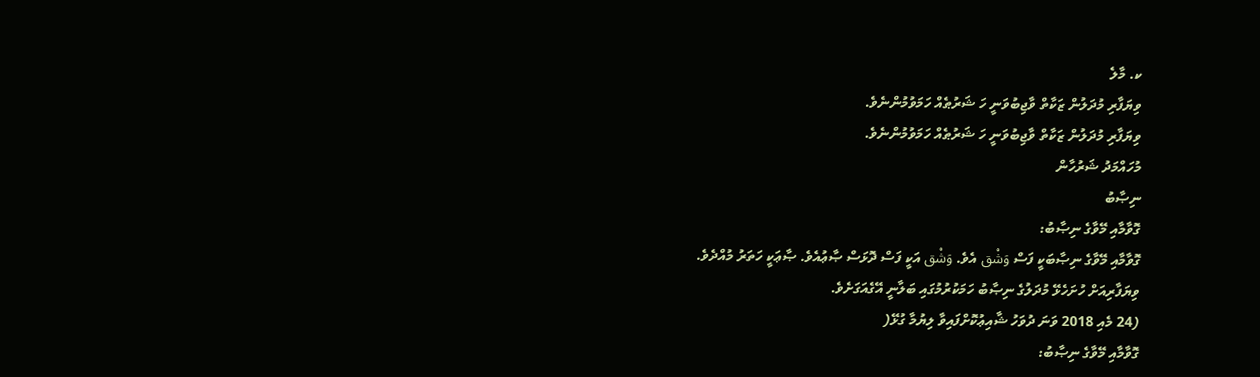ކ. މާލެ
ވިޔަފާރި މުދަލުން ޒަކާތް ވާޖިބުވަނީ ހަ ޝަރުޠެއް ހަމަވުމުންނެވެ.
ވިޔަފާރި މުދަލުން ޒަކާތް ވާޖިބުވަނީ ހަ ޝަރުޠެއް ހަމަވުމުންނެވެ.
މުހައްމަދު ޝަރުހާން
ނިޞާބު
ގޮވާމާއި މޭވާގެ ނިޞާބު:
ގޮވާމާއި މޭވާގެ ނިޞާބަކީ ފަސް وَشْق އެވެ. وَشْق އަކީ ފަސް ދޮޅަސް ޞާޢުއެވެ. ޞާޢަކީ ހަތަރު މުއްދެވެ.
ވިޔަފާރިއަށް ހުށަހެޅޭ މުދަލުގެ ނިޞާބު ހަމަކުރުމުގައި ބަލާނީ އޭގެއަގަށެވެ.
(24 މެއި 2018 ވަނަ ދުވަހު ޝާއިޢުކޮށްފައިވާ ލިޔުމާ ގުޅޭ(
ގޮވާމާއި މޭވާގެ ނިޞާބު: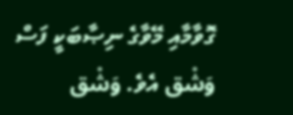ގޮވާމާއި މޭވާގެ ނިޞާބަކީ ފަސް وَشْق އެވެ. وَشْق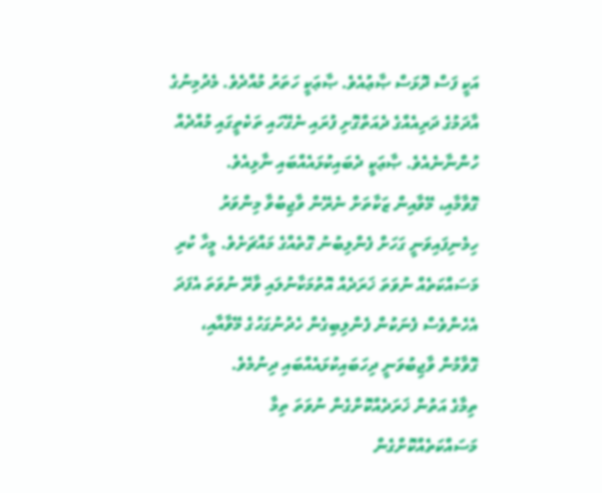އަކީ ފަސް ދޮޅަސް ޞާޢުއެވެ. ޞާޢަކީ ހަތަރު މުއްދެވެ. މެދުމިނުގެ އާދަމުގެ ދަރިއެއްގެ ދެއަތްގޮށި ފުރައި ނެގޭހައި ތަކެތީގައި މުއްދެއް ހުންނާނެއެވެ. ޞާޢަކީ ދެބައިކުޅައެއްބައި ނާޅިއެވެ.
ގޮވާމާއި، މޭވާއިން ޒަކާތަށް ނެރޭން ވާޖިބުވާ މިންވަރު ހިމެނިފައިވަނީ ގަހަށް ފެންލިބުނު ގޮތެއްގެ މައްޗަށެވެ. މީހާ ކުރި މަސައްކަތެއް ނުވަތަ ޚަރަދެއް އޮތުމަކާނުލައި ވާރޭ ނުވަތަ އެފަދަ އެހެންވެސް ފެނަކުން ފެންލިބިގެން ހެދުނުގަހުގެ މޭވާއާއި، ގޮވާމުން ވާޖިބުވަނީ ދިހަބައިކުޅައެއްބައި ދިނުމެވެ.
ތިމާގެ އަތުން ޚަރަދެއްކޮށްގެން ނުވަތަ ތިމާ މަސައްކަތެއްކޮށްގެން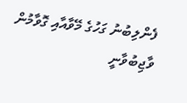ފެންލިބުނު ގަހުގެ މޭވާއާއި ގޮވާމުން ވާޖިބުވާނީ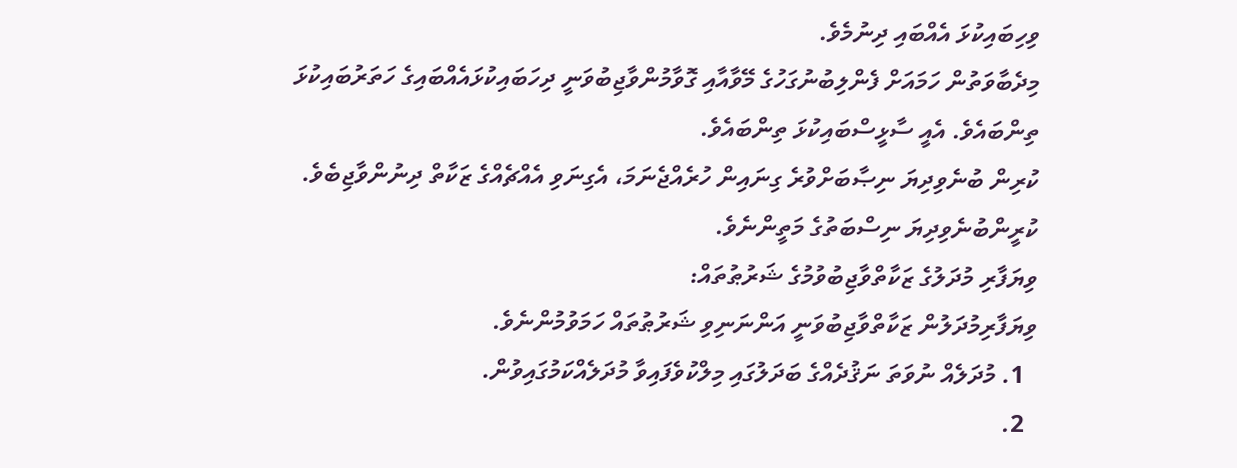ވިހިބައިކުޅަ އެއްބައި ދިނުމެވެ.
މިދެބާވަތުން ހަމައަށް ފެންލިބުނުގަހުގެ މޭވާއާއި ގޮވާމުންވާޖިބުވަނީ ދިހަބައިކުޅައެއްބައިގެ ހަތަރުބައިކުޅަ ތިންބައެވެ. އެއީ ސާޅީސްބައިކުޅަ ތިންބައެވެ.
ކުރިން ބުނެވިދިޔަ ނިޞާބަށްވުރެ ގިނައިން ހުރެއްޖެނަމަ، އެގިނަވި އެއްޗެއްގެ ޒަކާތް ދިނުންވާޖިބެވެ. ކުރީންބުނެވިދިޔަ ނިސްބަތުގެ މަތީންނެވެ.
ވިޔަފާރި މުދަލުގެ ޒަކާތްވާޖިބުވުމުގެ ޝަރުޠުތައް:
ވިޔަފާރިމުދަލުން ޒަކާތްވާޖިބުވަނީ އަންނަނިވި ޝަރުޠުތައް ހަމަވުމުންނެވެ.
  1. މުދަލެއް ނުވަތަ ނަޤުދެއްގެ ބަދަލުގައި މިލްކުވެފައިވާ މުދަލެއްކަމުގައިވުން.
  2.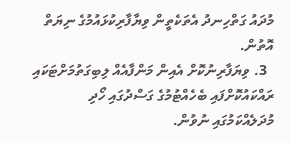މުދައު ގަތްހިނދު އެތަކެތީން ވިޔާފާރިކުޅައުމުގެ ނިޔަތް އޮތުން.
  3. ވިޔަފާރިނުކޮށް އެއިން މަންފާއެއް ލިބިގަތުމަށްޓަކައި ރައްކައުކޮށްފައި ބެހެއްޓުމުގެ ގަސްދުގައި ހޯދި މުދަލެއްކަމުގައި ނުވުން.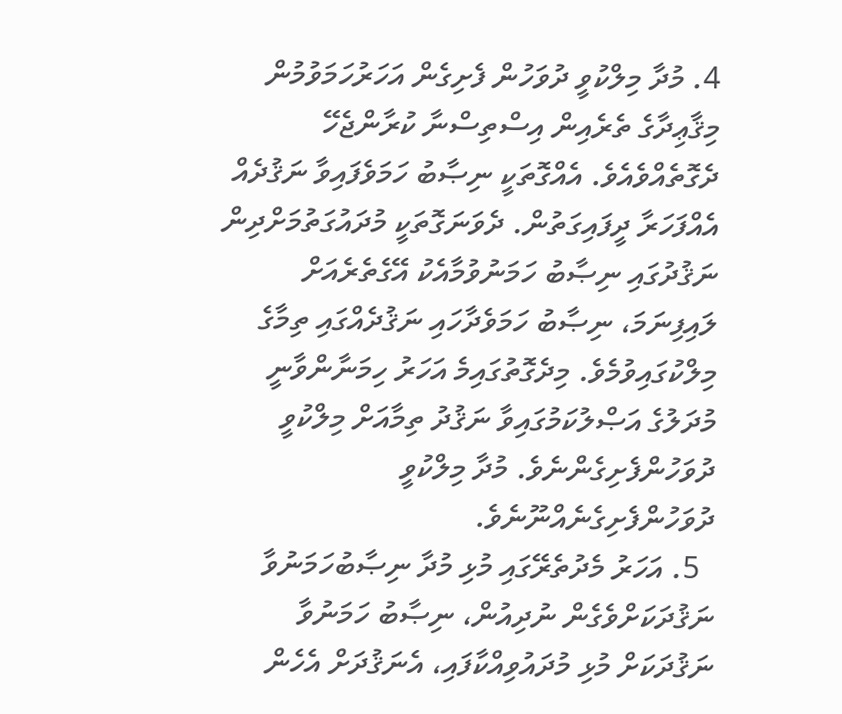4. މުދާ މިލްކުވީ ދުވަހުން ފެށިގެން އަހަރުހަމަވުމުން މިޤާޢިދާގެ ތެރެއިން އިސްތިސްނާ ކުރާންޖެހޭ ދެގޮތެއްވެއެވެ. އެއްގޮތަކީ ނިޞާބު ހަމަވެފައިވާ ނަޤުދެއް އެއްފަހަރާ ދީފައިގަތުން. ދެވަނަގޮތަކީ މުދައުގަތުމަށްދިން ނަޤުދުގައި ނިޞާބު ހަމަނުވުމާއެކު އޭގެތެރެއަށް ލައިފިނަމަ، ނިޞާބު ހަމަވެދާހައި ނަޤުދެއްގައި ތިމާގެ މިލްކުގައިވުމެވެ. މިދެގޮތުގައިމެ އަހަރު ހިމަނާންވާނީ މުދަލުގެ އަޞްލުކަމުގައިވާ ނަޤުދު ތިމާއަށް މިލްކުވީ ދުވަހުންފެށިގެންނެވެ. މުދާ މިލްކުވީ ދުވަހުންފެށިގެނެއްނޫނެވެ.
  5. އަހަރު މެދުތެރޭގައި މުޅި މުދާ ނިޞާބުހަމަނުވާ ނަޤުދަކަށްވެގެން ނުދިއުން، ނިޞާބު ހަމަނުވާ ނަޤުދަކަށް މުޅި މުދައުވިއްކާފައި، އެނަޤުދަށް އެހެން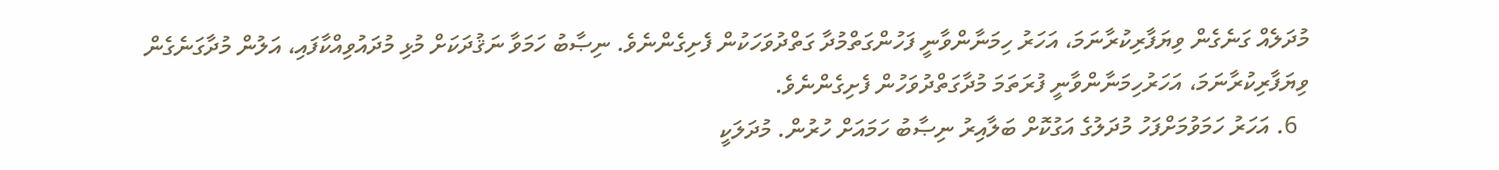މުދަލެއް ގަނެގެން ވިޔަފާރިކުރާނަމަ، އަހަރު ހިމަނާންވާނީ ފަހުންގަތްމުދާ ގަތްދުވަހަކުން ފެށިގެންނެވެ. ނިޞާބު ހަމަވާ ނަޤުދަކަށް މުޅި މުދައުވިއްކާފައި، އަލުން މުދާގަނެގެން ވިޔަފާރިކުރާނަމަ، އަހަރުހިމަނާންވާނީ ފުރަތަމަ މުދާގަތްދުވަހުން ފެށިގެންނެވެ.
  6. އަހަރު ހަމަވުމަށްފަހު މުދަލުގެ އަގުކޮށް ބަލާއިރު ނިޞާބު ހަމައަށް ހުރުން. މުދަލަކީ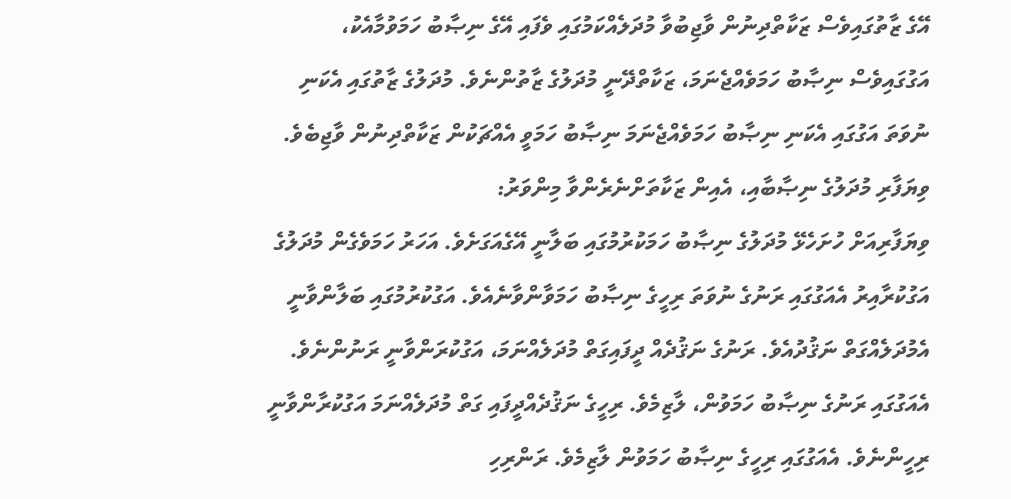އޭގެ ޒާތުގައިވެސް ޒަކާތްދިނުން ވާޖިބުވާ މުދަލެއްކަމުގައި ވެފައި އޭގެ ނިޞާބު ހަމަވުމާއެކު، އަގުގައިވެސް ނިޞާބު ހަމަވެއްޖެނަމަ، ޒަކާތްދޭނީ މުދަލުގެ ޒާތުންނެވެ. މުދަލުގެ ޒާތުގައި އެކަނި ނުވަތަ އަގުގައި އެކަނި ނިޞާބު ހަމަވެއްޖެނަމަ ނިޞާބު ހަމަވީ އެއްޗަކުން ޒަކާތްދިނުން ވާޖިބެވެ.
ވިޔަފާރި މުދަލުގެ ނިޞާބާއި، އެއިން ޒަކާތަށްނެރެންވާ މިންވަރު:
ވިޔަފާރިއަށް ހުށަހެޅޭ މުދަލުގެ ނިޞާބު ހަމަކުރުމުގައި ބަލާނީ އޭގެއަގަށެވެ. އަހަރު ހަމަވެގެން މުދަލުގެ އަގުކުރާއިރު އެއަގުގައި ރަނުގެ ނުވަތަ ރިހީގެ ނިޞާބު ހަމަވާންވާނެއެވެ. އަގުކުރުމުގައި ބަލާންވާނީ އެމުދަލެއްގަތް ނަޤުދުއެވެ. ރަނުގެ ނަޤުދެއް ދީފައިގަތް މުދަލެއްނަމަ، އަގުކުރަންވާނީ ރަނުންނެވެ. އެއަގުގައި ރަނުގެ ނިޞާބު ހަމަވުން، ލާޒިމެވެ. ރިހީގެ ނަޤުދެއްދީފައި ގަތް މުދަލެއްނަމަ އަގުކުރާންވާނީ ރިހީންނެވެ. އެއަގުގައި ރިހީގެ ނިޞާބު ހަމަވުން ލާޒިމެވެ. ރަންރިހި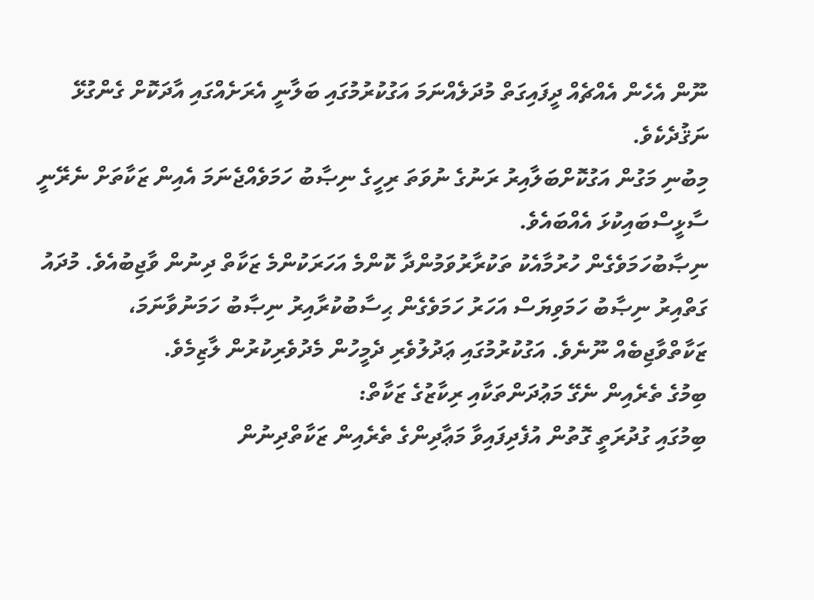ނޫން އެހެން އެއްޗެއް ދީފައިގަތް މުދަލެއްނަމަ އަގުކުރުމުގައި ބަލާނީ އެރަށެއްގައި އާދަކޮށް ގެންގުޅޭ ނަޤުދެކެވެ.
މިބުނި މަގުން އަގުކޮށްބަލާއިރު ރަނުގެ ނުވަތަ ރިހީގެ ނިޞާބު ހަމަވެއްޖެނަމަ އެއިން ޒަކާތަށް ނެރޭނީ ސާޅީސްބައިކުޅަ އެއްބައެވެ.
ނިޞާބުހަމަވެގެން ހުރުމާއެކު ތަކުރާރުވަމުންދާ ކޮންމެ އަހަރަކުންމެ ޒަކާތް ދިނުން ވާޖިބުއެވެ. މުދައު ގަތްއިރު ނިޞާބު ހަމަވިޔަސް އަހަރު ހަމަވެގެން ޙިސާބުކުރާއިރު ނިޞާބު ހަމަނުވާނަމަ، ޒަކާތްވާޖިބެއް ނޫނެވެ. އަގުކުރުމުގައި ޢަދުލުވެރި ދެމީހުން މެދުވެރިކުރުން ލާޒިމެވެ.
ބިމުގެ ތެރެއިން ނެގޭ މަޢުދަންތަކާއި ރިކާޒުގެ ޒަކާތް:
ބިމުގައި ގުދުރަތީ ގޮތުން އުފެދިފައިވާ މަޢާދިންގެ ތެރެއިން ޒަކާތްދިނުން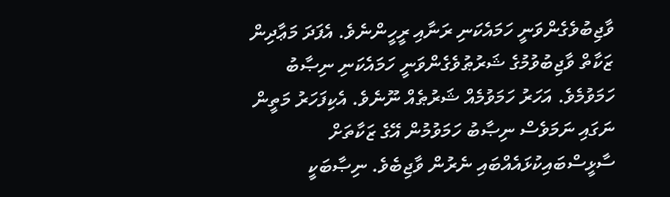ވާޖިބުވެގެންވަނީ ހަމައެކަނި ރަނާއި ރީހީންނެވެ. އެފަދަ މަޢާދިން ޒަކާތް ވާޖިބުވުމުގެ ޝަރުޠުވެގެންވަނީ ހަމައެކަނި ނިޞާބު ހަމަވުމެވެ. އަހަރު ހަމަވުމެއް ޝަރުޠެއް ނޫނެވެ. އެކިފަހަރު މަތީން ނަގައި ނަމަވެސް ނިޞާބު ހަމަވުމުން އޭގެ ޒަކާތަށް ސާޅީސްބައިކުޅައެއްބައި ނެރުން ވާޖިބެވެ. ނިޞާބަކީ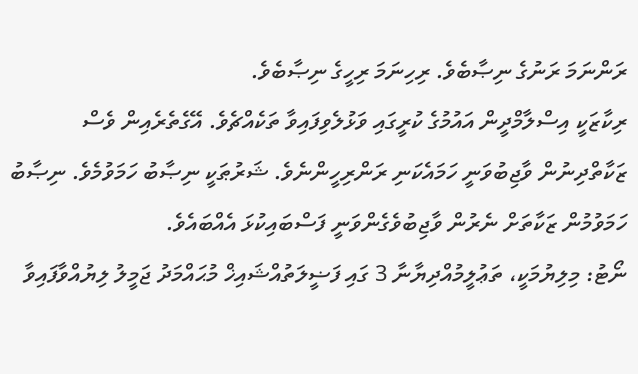ރަންނަމަ ރަނުގެ ނިޞާބެވެ. ރިހިނަމަ ރިހީގެ ނިޞާބެވެ.
ރިކާޒަކީ އިސްލާމްދީން އައުމުގެ ކުރީގައި ވަޅުލެވިފައިވާ ތަކެއްޗެވެ. އޭގެތެރެއިން ވެސް ޒަކާތްދިނުން ވާޖިބުވަނީ ހަމައެކަނި ރަންރިހީންނެވެ. ޝަރުޠަކީ ނިޞާބު ހަމަވުމެވެ. ނިޞާބު ހަމަވުމުން ޒަކާތަށް ނެރުން ވާޖިބުވެގެންވަނީ ފަސްބައިކުޅަ އެއްބައެވެ.
ނޯޓު: މިލިޔުމަކީ، ތަޢުލީމުއްދިޔާނާ 3 ގައި ފަޟީލަތުއްޝައިޚް މުޙައްމަދު ޖަމީލު ލިޔުއްވާފައިވާ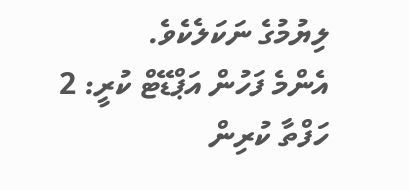ލިޔުމުގެ ނަކަލެކެވެ.
އެންމެ ފަހުން އަޕްޑޭޓް ކުރީ: 2 ހަފްތާ ކުރިން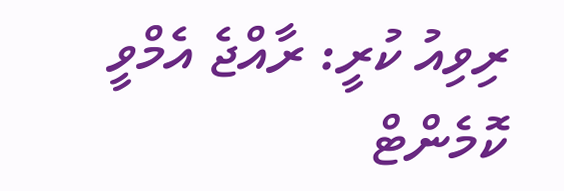ރިވިއު ކުރީ: ރާއްޖެ އެމްވީ
ކޮމެންޓް